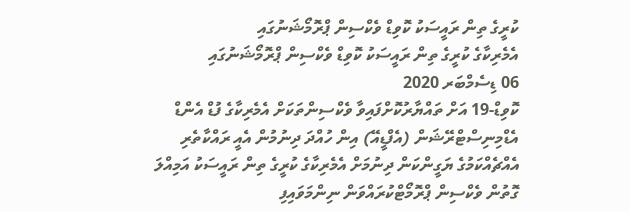ކުރީގެ ތިން ރައީސަކު ކޮވިޑް ވެކްސިން ޕްރޮމޯޝަނުގައި
އެމެރިކާގެ ކުރީގެ ތިން ރައީސަކު ކޮވިޑް ވެކްސިން ޕްރޮމޯޝަނުގައި
06 ޑިސެމްބަރ 2020
ކޮވިޑް-19 އަށް ތައްޔާރުކޮށްފައިވާ ވެކްސިންތަކަށް އެމެރިކާގެ ފުޑް އެންޑް އެޑްމިނިސްޓްރޭޝަން (އެފްޑީއޭ) އިން ހުއްދަ ދިނުމުން އެއީ ރައްކާތެރި އެއްޗެއްކަމުގެ ޔަގީންކަން ދިނުމަށް އެމެރިކާގެ ކުރީގެ ތިން ރައީސަކު އަމިއްލަ ގޮތުން ވެކްސިން ޕްރޮމޯޓްކުރައްވަން ނިންމަވައިފި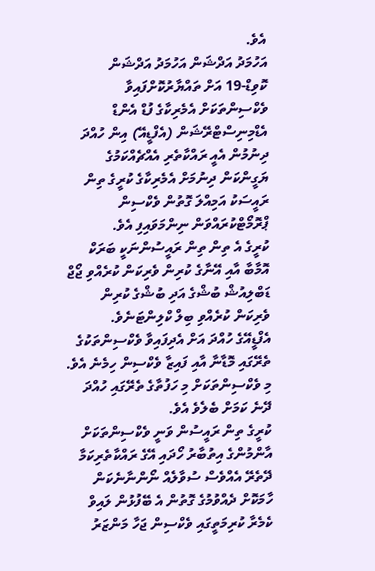އެވެ.
އަހުމަދު އަދްޝަން އަހުމަދު އަދްޝަން
ކޮވިޑް-19 އަށް ތައްޔާރުކޮށްފައިވާ ވެކްސިންތަކަށް އެމެރިކާގެ ފުޑް އެންޑް އެޑްމިނިސްޓްރޭޝަން (އެފްޑީއޭ) އިން ހުއްދަ ދިނުމުން އެއީ ރައްކާތެރި އެއްޗެއްކަމުގެ ޔަގީންކަން ދިނުމަށް އެމެރިކާގެ ކުރީގެ ތިން ރައީސަކު އަމިއްލަ ގޮތުން ވެކްސިން ޕްރޮމޯޓްކުރައްވަން ނިންމަވައިފި އެވެ.
ކުރީގެ އެ ތިން ތިން ރައީސުންނަކީ ބަރަކް އޮމާބާ އާއި އޭނާގެ ކުރިން ވެރިކަން ކުރެއްވި ޖޯޖް ޑަބްލިއުޝް ބުޝްގެ އަދި ބުޝްގެ ކުރިން ވެރިކަން ކުރެއްވި ބިލް ކްލިންޓަނެވެ.
އެފްޑީއޭގެ ހުއްދަ އަށް އެދިފައިވާ ވެކްސިންތަކުގެ ތެރޭގައި މޮޑާނާ އާއި ފައިޒާ ވެކްސިން ހިމެނެ އެވެ. މި ވެކްސިންތަކަށް މި ހަފުތާގެ ތެރޭގައި ހުއްދަ ދޭނެ ކަމަށް ބެލެވެ އެވެ.
ކުރީގެ ތިން ރައީސުން ވަނީ ވެކްސިންތަކަށް އާންމުންގެ އިތުބާރު ހޯދައި އޭގެ ރައްކާތެރިކަމާ ދޭތެރޭ އެއްވެސް ސުވާލެއް ނޯންނާނެކަން ހާމަކޮށް ދެއްވުމުގެ ގޮތުން އެ ބޭފުޅުން ލައިވް ކެމެރާ ކުރިމަތީގައި ވެކްސިން ޖަހާ މަންޒަރު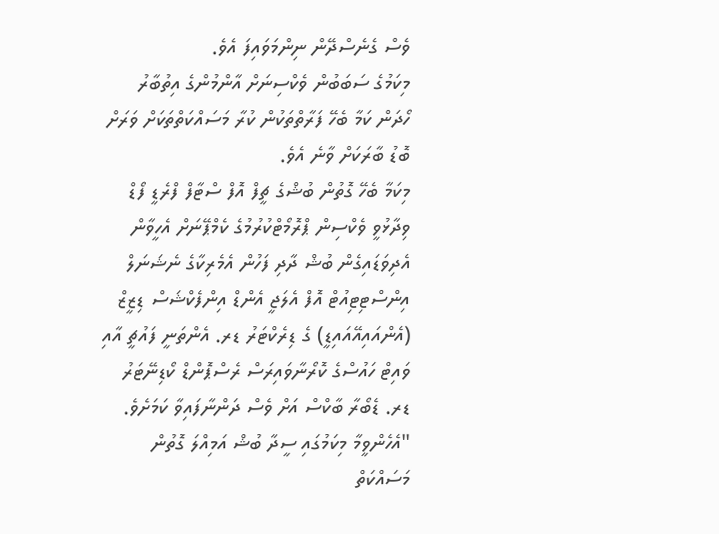ވެސް ގެނެސްދޭން ނިންމަވައިފަ އެވެ.
މިކަމުގެ ސަބަބުން ވެކްސިނަށް އާންމުންގެ އިތުބާރު ހޯދަން ކަމާ ބެހޭ ފަރާތްތަކުން ކުރާ މަސައްކަތްތަކަށް ވަރަށް ބޮޑު ބާރަކަށް ވާނެ އެވެ.
މިކަމާ ބެހޭ ގޮތުން ބުޝްގެ ޗީފް އޮފް ސްޓާފް ފްރެޑީ ފޯޑް ވިދާޅުވީ ވެކްސިން ޕްރޮމޯޓްކުރުމުގެ ކެމްޕޭނަށް އެހީވާން އެދިވަޑައިގެން ބުޝް ދާދި ފަހުން އެމެރިކާގެ ނެޝަނަލް އިންސްޓިޓިއުޓް އޮފް އެލަޖީ އެންޑް އިންފެކްޝަސް ޑިޒީޒް (އެންއައިއޭއައިޑީ) ގެ ޑިރެކްޓަރު ޑރ. އެންތަނީ ފައުޗީ އާއި ވައިޓް ހައުސްގެ ކޮރޯނާވައިރަސް ރެސްޕޮންޑް ކޯޑިނޭޓަރު ޑރ. ޑެބޯރާ ބާކްސް އަށް ވެސް ދަންނާފައިވާ ކަމަށެވެ.
"އެހެންވީމާ މިކަމުގައި ސީދާ ބުޝް އަމިއްލަ ގޮތުން މަސައްކަތް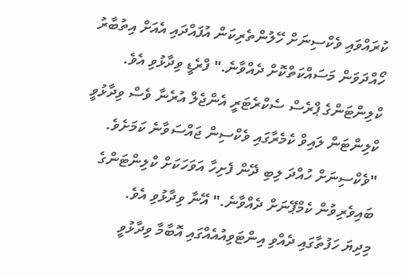ކުރައްވައި ވެކްސިނަށް ހޭލުންތެރިކަން އުފައްދައި އެއަށް އިތުބާރު ހޯއްދަވަން މަސައްކަތްކޮށް ދެއްވާނެ." ފްރެޑީ ވިދާޅުވި އެވެ.
ކްލިންޓަންގެ ޕްރެސް ސެކްރެޓަރީ އެންޖެލް އުރެނާ ވެސް ވިދާޅުވީ ކްލިންޓަން ލައިވް ކެމެރާގައި ވެކްސިން ޖައްސަވާނެ ކަމަށެވެ.
"ވެކްސިނަށް ހުއްދަ ލިބި ދޭން ފެށިހާ އަވަހަކަށް ކްލިންޓަންގެ ބައިވެރިވުން ކެމްޕޭނަށް ދެއްވާނެ." އޭނާ ވިދާޅުވި އެވެ.
މިދިޔަ ހަފުތާގައި ދެއްވި އިންޓަވިއުއެއްގައި އޮބާމާ ވިދާޅުވީ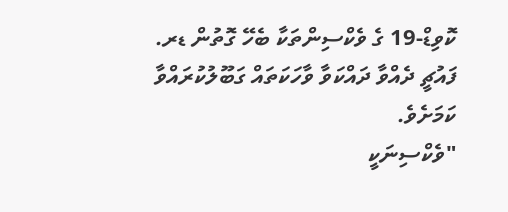ކޮވިޑް-19 ގެ ވެކްސިންތަކާ ބެހޭ ގޮތުން ޑރ. ފައުޗީ ދެއްވާ ދައްކަވާ ވާހަކަތައް ގަބޫލުކުރައްވާ ކަމަށެވެ.
"ވެކްސިނަކީ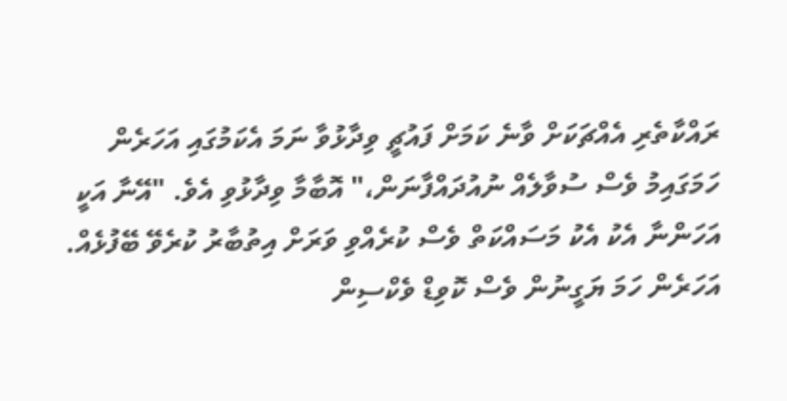ރައްކާތެރި އެއްޗަކަށް ވާނެ ކަމަށް ފައުޗީ ވިދާޅުވާ ނަމަ އެކަމުގައި އަހަރެން ހަމަގައިމު ވެސް ސުވާލެއް ނުއުދައްފާނަން،" އޮބާމާ ވިދާޅުވި އެވެ. "އޭނާ އަކީ އަހަންނާ އެކު އެކު މަސައްކަތް ވެސް ކުރެއްވި ވަރަށް އިތުބާރު ކުރެވޭ ބޭފުޅެއް. އަހަރެން ހަމަ ޔަގީނުން ވެސް ކޮވިޑް ވެކްސިން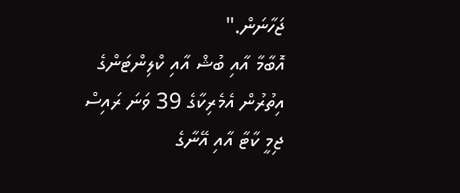ޖަހާނަން."
އޮބާމާ އާއި ބުޝް އާއި ކްލިންޓަންގެ އިތުރުން އެމެރިކާގެ 39 ވަނަ ރައިސް ޖިމީ ކާޓާ އާއި އޭނާގެ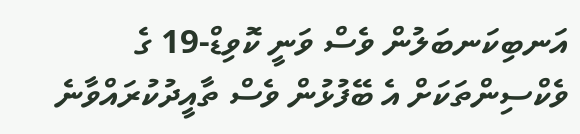އަނބިކަނބަލުން ވެސް ވަނީ ކޮވިޑް-19 ގެ ވެކްސިންތަކަށް އެ ބޭފުޅުން ވެސް ތާއީދުކުރައްވާނެ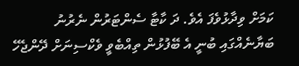ކަމަށް ވިދާޅުވެފަ އެވެ. ދަ ކާޓާ ސެންޓަރުން ނެރުނު ބަޔާނެއްގައި ބުނީ އެ ބޭފުޅުން ތިއްބެވީ ވެކްސިނަށް ދޭންޖެހޭ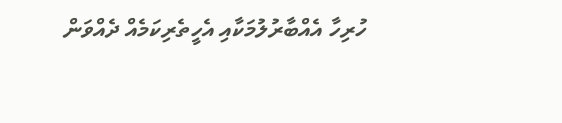ހުރިހާ އެއްބާރުލުމަކާއި އެހީތެރިކަމެއް ދެއްވަން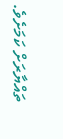ތައްޔާރަށް ކަމަށެވެ.